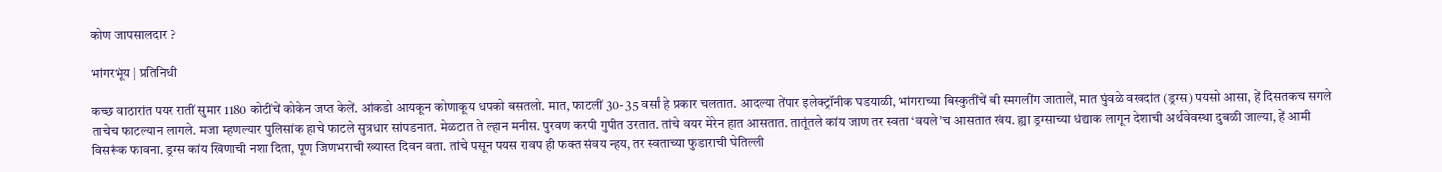कोण जापसालदार ?

भांगरभूंय | प्रतिनिधी

कच्छ वाठारांत पयर रातीं सुमार 1180 कोटींचें कोकेन जप्त केलें. आंकडो आयकून कोणाकूय धपको बसतलो. मात, फाटलीं 30- 35 वर्सां हे प्रकार चलतात. आदल्या तेंपार इलेक्ट्रॉनीक घडयाळी, भांगराच्या बिस्कुतींचें बी स्मगलींग जातालें, मात घुंवळे वखदांत (ड्रग्स) पयसो आसा, हें दिसतकच सगले ताचेच फाटल्यान लागले. मजा म्हणल्यार पुलिसांक हाचे फाटले सुत्रधार सांपडनात. मेळटात ते ल्हान मनीस. पुरवण करपी गुपीत उरतात. तांचे वयर मेरेन हात आसतात. तातूंतले कांय जाण तर स्वता ‘वयले’च आसतात खंय. ह्या ड्रग्साच्या धंद्याक लागून देशाची अर्थवेवस्था दुबळी जाल्या, हें आमी विसरूंक फावना. ड्रग्स कांय खिणाची नशा दिता, पूण जिणभराची ख्यास्त दिवन वता. तांचे पसून पयस रावप ही फक्त संवय न्हय, तर स्वताच्या फुडाराची घेतिल्ली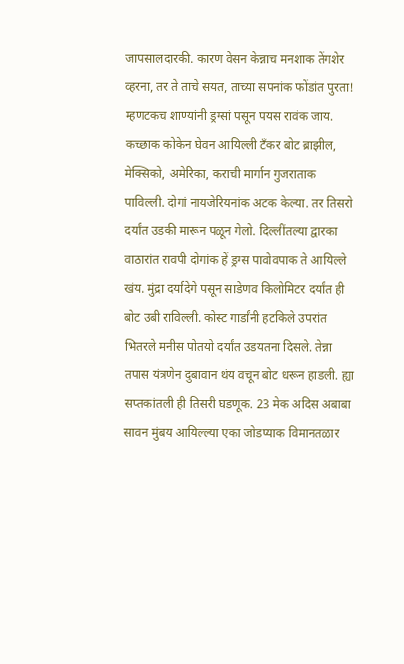जापसालदारकी. कारण वेसन केन्नाच मनशाक तेंगशेर व्हरना, तर ते ताचे सयत, ताच्या सपनांक फोंडांत पुरता! म्हणटकच शाण्यांनी ड्रग्सां पसून पयस रावंक जाय.
कच्छाक कोकेन घेवन आयिल्ली टँकर बोट ब्राझील, मेक्सिको, अमेरिका, कराची मार्गान गुजराताक पाविल्ली. दोगां नायजेरियनांक अटक केल्या. तर तिसरो दर्यांत उडकी मारून पळून गेलो. दिल्लींतल्या द्वारका वाठारांत रावपी दोगांक हें ड्रग्स पावोवपाक ते आयिल्ले खंय. मुंद्रा दर्यादेगे पसून साडेणव किलोमिटर दर्यांत ही बोट उबी राविल्ली. कोस्ट गार्डांनी हटकिले उपरांत भितरले मनीस पोतयो दर्यांत उडयतना दिसले. तेन्ना तपास यंत्रणेन दुबावान थंय वचून बोट धरून हाडली. ह्या सप्तकांतली ही तिसरी घडणूक. 23 मेक अदिस अबाबा सावन मुंबय आयिल्ल्या एका जोडप्याक विमानतळार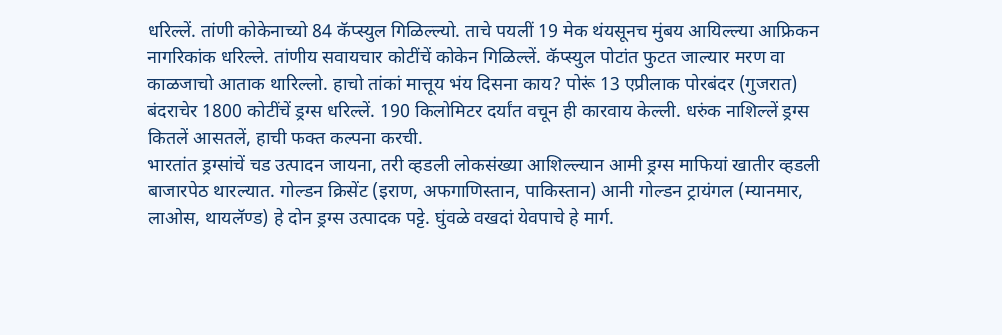धरिल्लें. तांणी कोकेनाच्यो 84 कॅप्स्युल गिळिल्ल्यो. ताचे पयलीं 19 मेक थंयसूनच मुंबय आयिल्ल्या आफ्रिकन नागरिकांक धरिल्ले. तांणीय सवायचार कोटींचें कोकेन गिळिल्लें. कॅप्स्युल पोटांत फुटत जाल्यार मरण वा काळजाचो आताक थारिल्लो. हाचो तांकां मात्तूय भंय दिसना काय? पोरूं 13 एप्रीलाक पोरबंदर (गुजरात) बंदराचेर 1800 कोटींचें ड्रग्स धरिल्लें. 190 किलोमिटर दर्यांत वचून ही कारवाय केल्ली. धरुंक नाशिल्लें ड्रग्स कितलें आसतलें, हाची फक्त कल्पना करची.
भारतांत ड्रग्सांचें चड उत्पादन जायना, तरी व्हडली लोकसंख्या आशिल्ल्यान आमी ड्रग्स माफियां खातीर व्हडली बाजारपेठ थारल्यात. गोल्डन क्रिसेंट (इराण, अफगाणिस्तान, पाकिस्तान) आनी गोल्डन ट्रायंगल (म्यानमार, लाओस, थायलॅण्ड) हे दोन ड्रग्स उत्पादक पट्टे. घुंवळे वखदां येवपाचे हे मार्ग.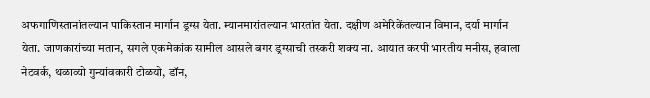अफगाणिस्तानांतल्यान पाकिस्तान मार्गान ड्रग्स येता. म्यानमारांतल्यान भारतांत येता. दक्षीण अमेरिकेंतल्यान विमान, दर्या मार्गान येता. जाणकारांच्या मतान, सगले एकमेकांक सामील आसले बगर ड्रग्साची तस्करी शक्य ना. आयात करपी भारतीय मनीस, हवाला नेटवर्क, थळाव्यो गुन्यांवकारी टोळयो, डॉन,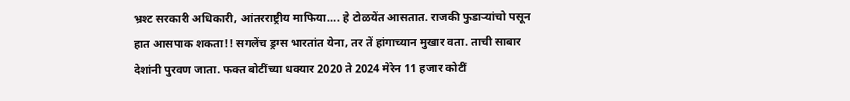भ्रश्ट सरकारी अधिकारी, आंतरराष्ट्रीय माफिया…. हे टोळयेंत आसतात. राजकी फुडाऱ्यांचो पसून हात आसपाक शकता!! सगलेंच ड्रग्स भारतांत येना, तर तें हांगाच्यान मुखार वता. ताची साबार देशांनी पुरवण जाता. फक्त बोटींच्या धक्यार 2020 ते 2024 मेरेन 11 हजार कोटीं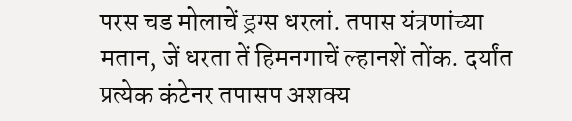परस चड मोलाचें ड्रग्स धरलां. तपास यंत्रणांच्या मतान, जें धरता तें हिमनगाचें ल्हानशें तोंक. दर्यांत प्रत्येक कंटेनर तपासप अशक्य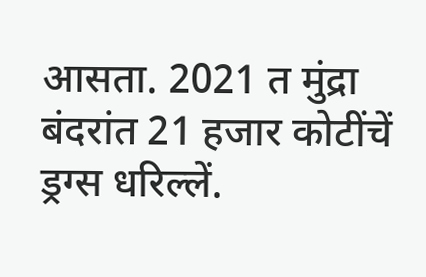आसता. 2021 त मुंद्रा बंदरांत 21 हजार कोटींचें ड्रग्स धरिल्लें.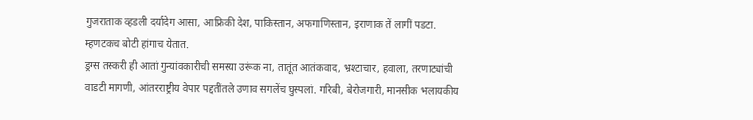गुजराताक व्हडली दर्यादेग आसा, आफ्रिकी देश, पाकिस्तान, अफगाणिस्तान, इराणाक तें लागीं पडटा. म्हणटकच बोटी हांगाच येतात.
ड्रग्स तस्करी ही आतां गुन्यांवकारीची समस्या उरूंक ना, तातूंत आतंकवाद, भ्रश्टाचार, हवाला, तरणाट्यांची वाडटी मागणी, आंतरराष्ट्रीय वेपार पद्दतींतले उणाव सगलेंच घुस्पलां. गरिबी, बेरोजगारी, मानसीक भलायकीय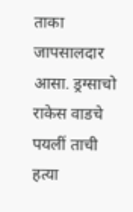ताका जापसालदार आसा. ड्रग्साचो राकेस वाडचे पयलीं ताची हत्या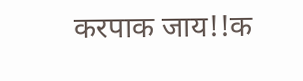करपाक जाय!!क